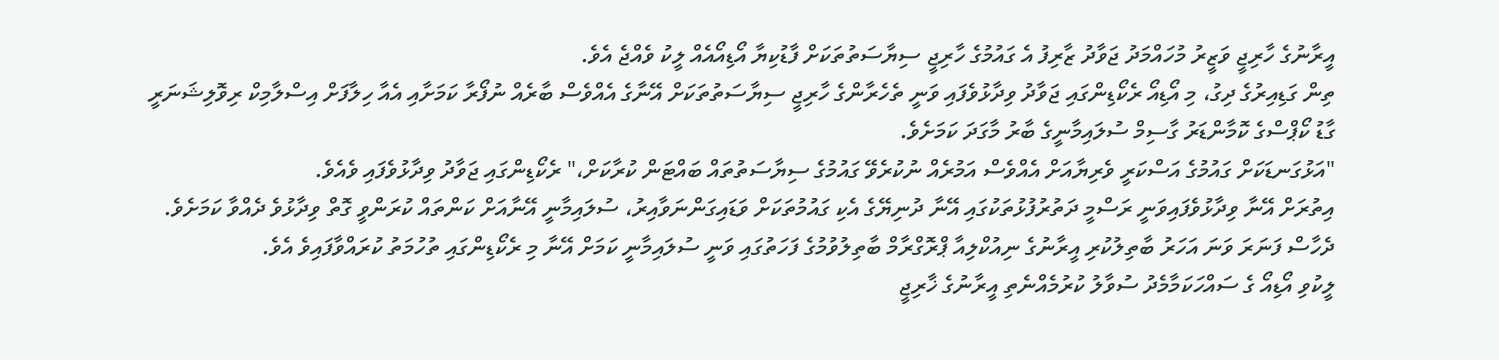އީރާނުގެ ހާރިޖީ ވަޒީރު މުހައްމަދު ޖަވާދު ޒާރިފު އެ ގައުމުގެ ހާރިޖީ ސިޔާސަތުތަކަށް ފާޑުކިޔާ އޯޑިއޯއެއް ލީކު ވެއްޖެ އެވެ.
ތިން ގަޑިއިރުގެ ދިގު، މި އޯޑިއޯ ރެކޯޑިންގައި ޖަވާދު ވިދާޅުވެފައި ވަނީ ތެހެރާންގެ ހާރިޖީ ސިޔާސަތުތަކަށް އޭނާގެ އެއްވެސް ބާރެއް ނުފޯރާ ކަމަށާއި އެއާ ހިލާފަށް އިސްލާމިކް ރިވޮލިޝަނަރީ ގާޑު ކޯޕްސްގެ ކޮމާންޑަރު ގާސިމް ސުލައިމާނީގެ ބާރު މާގަދަ ކަމަށެވެ.
"އަޅުގަނޑަކަށް ގައުމުގެ އަސްކަރީ ވެރިޔާއަށް އެއްވެސް އަމުރެއް ނުކުރެވޭ ގައުމުގެ ސިޔާސަތުތައް ބައްޓަން ކުރާކަށް،" ރެކޯޑިންގައި ޖަވާދު ވިދާޅުވެފައި ވެއެވެ.
އިތުރަށް އޭނާ ވިދާޅުވެފައިވަނީ ރަސްމީ ދަތުރުފުޅުތަކުގައި އޭނާ ދުނިޔޭގެ އެކި ގައުމުތަކަށް ވަޑައިގަންނަވާއިރު، ސުލައިމާނީ އޭނާއަށް ކަންތައް ކުރަންވީ ގޮތް ވިދާޅުވެ ދެއްވާ ކަމަށެވެ.
ދެހާސް ފަނަރަ ވަނަ އަހަރު ބާތިލުކުރި އީރާނުގެ ނިއުކްލިއާ ޕްރޮގްރާމް ބާތިލުވުމުގެ ފަހަތުގައި ވަނީ ސުލައިމާނީ ކަމަށް އޭނާ މި ރެކޯޑިންގައި ތުހުމަތު ކުރައްވާފައިވެ އެވެ.
ލީކުވި އޯޑިއޯ ގެ ސައްހަކަމާމެދު ސުވާލު ކުރުމެއްނެތި އީރާނުގެ ޚާރިޖީ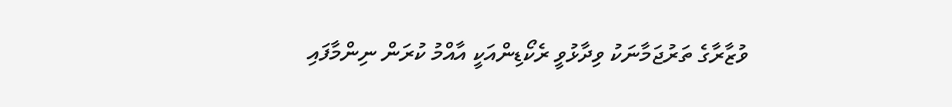ވުޒާރާގެ ތަރުޖަމާނަކު ވިދާޅުވީ ރެކޯޑިންއަކީ އާއްމު ކުރަން ނިންމާފައި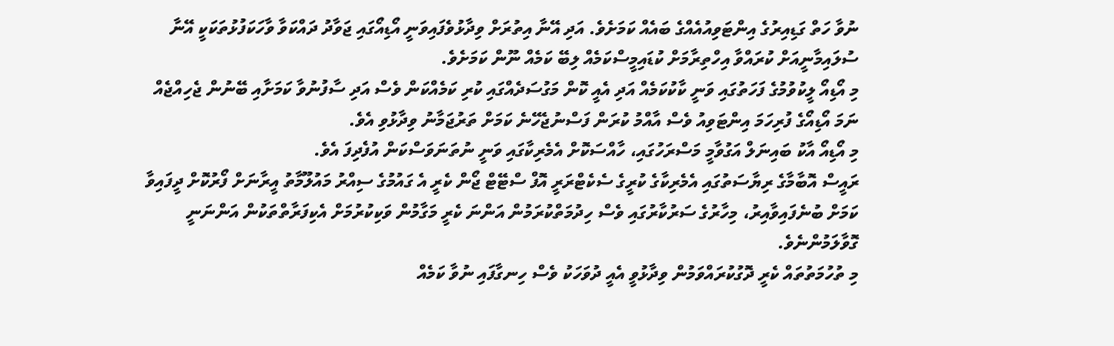ނުވާ ހަތް ގަޑިއިރުގެ އިންޓަވިއުއެއްގެ ބައެއް ކަމަށެވެ. އަދި އޭނާ އިތުރަށް ވިދާޅުވެފައިވަނީ އޯޑިއޯގައި ޖަވާދު ދައްކަވާ ވާހަކަފުޅުތަކަކީ އޭނާ ސުލައިމާނީއަށް ކުރައްވާ އިހްތިރާމަށް ކުޑައިމީސްކަމެއް ލިބޭ ކަމެއް ނޫން ކަމަށެވެ.
މި އޯޑިއޯ ލީކުވުމުގެ ފަހަތުގައި ވަނީ ކާކުކަމެއް އަދި އެއީ ކޮން މަގުސަދެއްގައި ކުރި ކަމެއްކަން ވެސް އަދި ސާފުނުވާ ކަމަށާއި ބޭނުން ޖެހިއްޖެއް ނަމަ އޯޑިއޯގެ ފުރިހަމަ އިންޓަވިއު ވެސް އާއްމު ކުރަން ފަސްނުޖެހޭނެ ކަމަށް ތަރުޖަމާނު ވިދާޅުވި އެވެ.
މި އޯޑިއޯ އާކު ބައިނަލް އަގުވާމީ މަސްރަހުގައި، ހާއްސަކޮށް އެމެރިކާގައި ވަނީ ނުތަނަވަސްކަން އުފެދިފަ އެވެ.
ރައީސް އޮބާމާގެ ރިޔާސަތުގައި އެމެރިކާގެ ކުރީގެ ސެކެޓްރަރީ އޮފް ސްޓޭޓް ޖޯން ކެރީ އެ ގައުމުގެ ސިއްރު މައުލޫމާތު އީރާނަށް ފޯރުކޮށް ދީފައިވާ ކަމަށް ބުނެފައިވާއިރު، މިހާރުގެ ސަރުކާރުގައި ވެސް ހިދުމަތްކުރަމުން އަންނަ ކެރީ މަގާމުން ވަކިކުރުމަށް އެކިފަރާތްތަކުން އަންނަނީ ގޮވާލަމުންނެވެ.
މި ތުހުމަތުތައް ކެރީ ދޮގުކުރައްވަމުން ވިދާޅުވީ އެއީ ދުވަހަކު ވެސް ހިނގާފައި ނުވާ ކަމެއް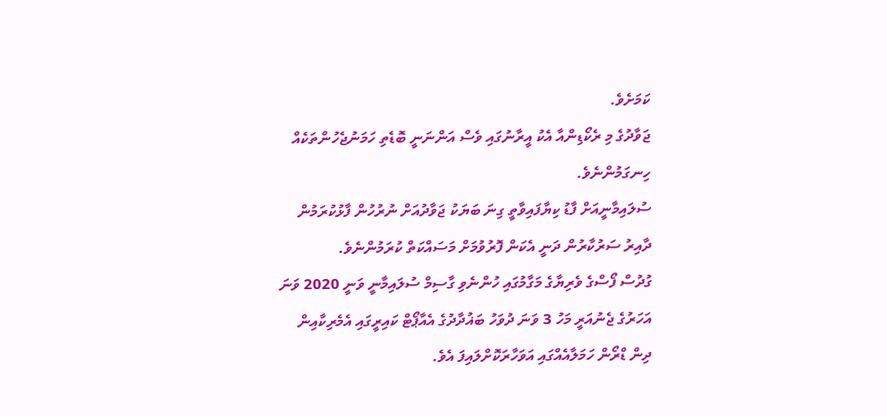ކަމަށެވެ.
ޖަވާދުގެ މި ރެކޯޑިންއާ އެކު އީރާނުގައި ވެސް އަންނަނީ ބޮޑެތި ހަމަނުޖެހުންތަކެއް ހިނގަމުންނެވެ.
ސުލައިމާނީއަށް ފާޑު ކިޔާފައިވާތީ ގިނަ ބަޔަކު ޖަވާދުއަށް ނުރުހުން ފާޅުކުރަމުން ދާއިރު ސަރުކާރުން ދަނީ އެކަން ފޮރުވުމަށް މަސައްކަތް ކުރަމުންނެވެ.
ގުދުސް ފޯސްގެ ވެރިޔާގެ މަގާމުގައި ހުންނެވި ގާސިމް ސުލައިމާނީ ވަނީ 2020 ވަނަ އަހަރުގެ ޖެނުއަރީ މަހު 3 ވަނަ ދުވަހު ބަޣުދާދުގެ އެއާޕޯޓް ކައިރީގައި އެމެރިކާއިން ދިން ޑްރޯން ހަމަލާއެއްގައި އަވަހާރަކޮށްލައިފަ އެވެ.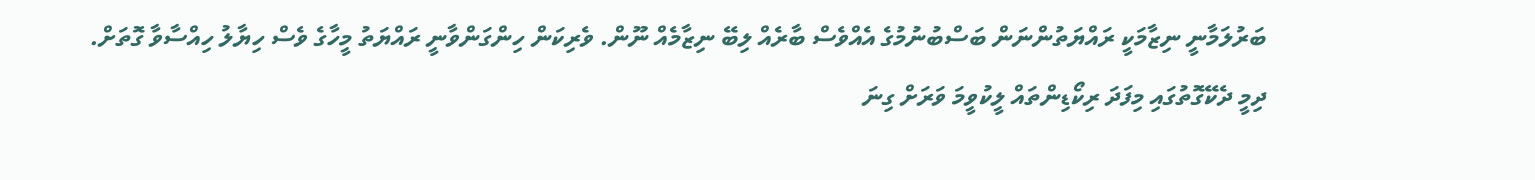ބަރުލަމާނީ ނިޒާމަކީ ރައްޔަތުންނަން ބަސްބުނުމުގެ އެއްވެސް ބާރެއް ލިބޭ ނިޒާމެއް ނޫން. ވެރިކަން ހިންގަންވާނީ ރައްޔަތު މީހާގެ ވެސް ހިޔާލު ހިއްސާވާ ގޮތަށް.
ދިމީ ދެކޭގޮތުގައި މިފަދަ ރިކޯޑިންތައް ލީކުވީމަ ވަރަށް ގިނަ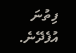ފިތުނަ އުފެދޭނެ.